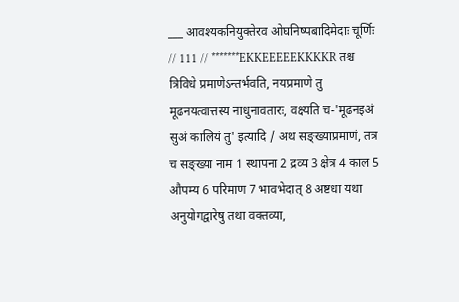___ आवश्यकनियुक्तेरव ओघनिष्पबादिमेदाः चूर्णिः // 111 // *******EKKEEEEEKKKKR तश्च त्रिविधे प्रमाणेऽन्तर्भवति, नयप्रमाणे तु मूढनयत्वात्तस्य नाधुनावतारः, वक्ष्यति च-'मूढनइअं सुअं कालियं तु' इत्यादि / अथ सङ्ख्याप्रमाणं, तत्र च सङ्ख्या नाम 1 स्थापना 2 द्रव्य 3 क्षेत्र 4 काल 5 औपम्य 6 परिमाण 7 भावभेदात् 8 अष्टधा यथा अनुयोगद्वारेषु तथा वक्तव्या,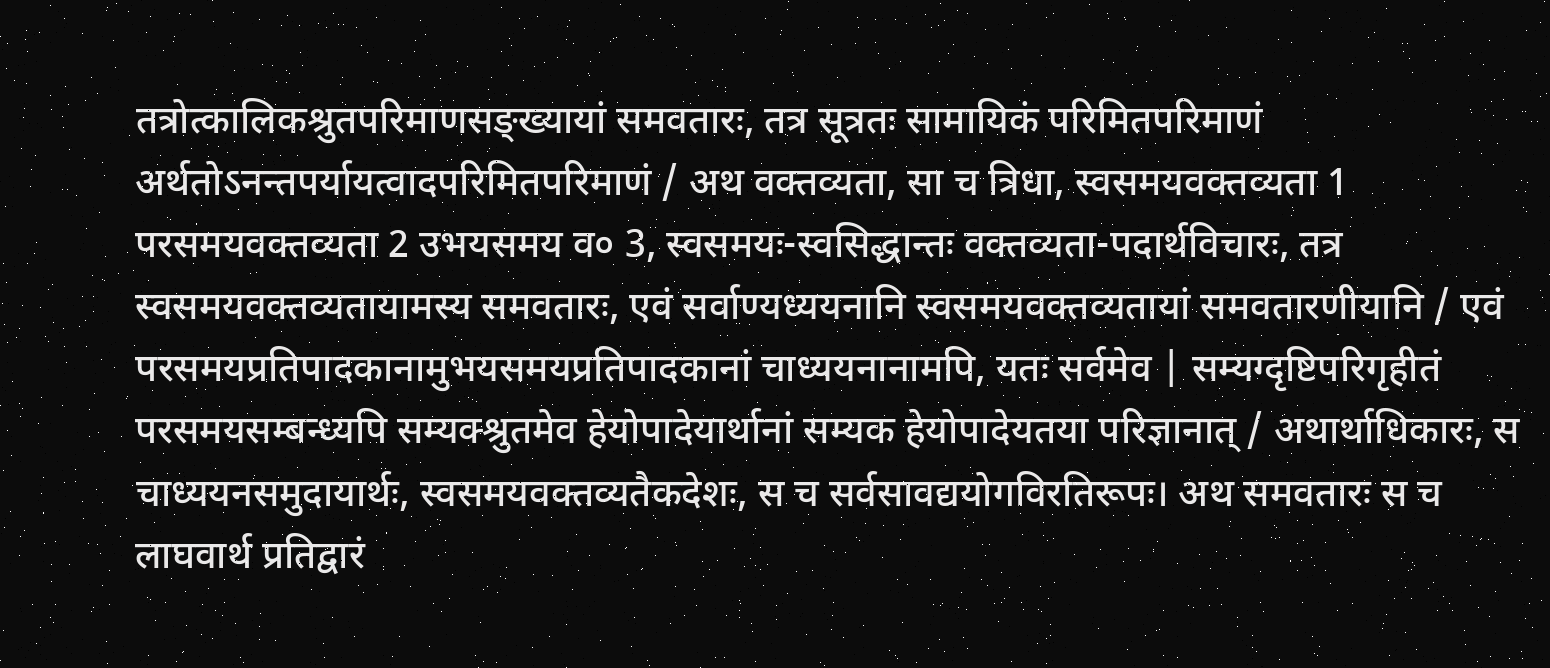तत्रोत्कालिकश्रुतपरिमाणसङ्ख्यायां समवतारः, तत्र सूत्रतः सामायिकं परिमितपरिमाणं अर्थतोऽनन्तपर्यायत्वादपरिमितपरिमाणं / अथ वक्तव्यता, सा च त्रिधा, स्वसमयवक्तव्यता 1 परसमयवक्तव्यता 2 उभयसमय व० 3, स्वसमयः-स्वसिद्धान्तः वक्तव्यता-पदार्थविचारः, तत्र स्वसमयवक्तव्यतायामस्य समवतारः, एवं सर्वाण्यध्ययनानि स्वसमयवक्तव्यतायां समवतारणीयानि / एवं परसमयप्रतिपादकानामुभयसमयप्रतिपादकानां चाध्ययनानामपि, यतः सर्वमेव | सम्यग्दृष्टिपरिगृहीतं परसमयसम्बन्ध्यपि सम्यक्श्रुतमेव हेयोपादेयार्थानां सम्यक हेयोपादेयतया परिज्ञानात् / अथार्थाधिकारः, स चाध्ययनसमुदायार्थः, स्वसमयवक्तव्यतैकदेशः, स च सर्वसावद्ययोगविरतिरूपः। अथ समवतारः स च लाघवार्थ प्रतिद्वारं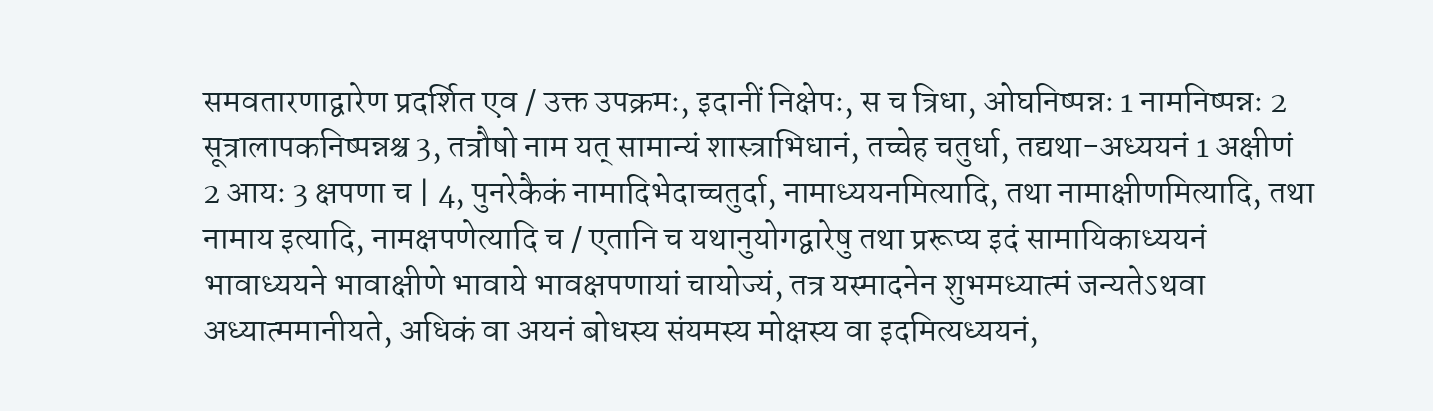समवतारणाद्वारेण प्रदर्शित एव / उक्त उपक्रमः, इदानीं निक्षेपः, स च त्रिधा, ओघनिष्पन्नः 1 नामनिष्पन्नः 2 सूत्रालापकनिष्पन्नश्च 3, तत्रौषो नाम यत् सामान्यं शास्त्राभिधानं, तच्चेह चतुर्धा, तद्यथा-अध्ययनं 1 अक्षीणं 2 आयः 3 क्षपणा च | 4, पुनरेकैकं नामादिभेदाच्चतुर्दा, नामाध्ययनमित्यादि, तथा नामाक्षीणमित्यादि, तथा नामाय इत्यादि, नामक्षपणेत्यादि च / एतानि च यथानुयोगद्वारेषु तथा प्ररूप्य इदं सामायिकाध्ययनं भावाध्ययने भावाक्षीणे भावाये भावक्षपणायां चायोज्यं, तत्र यस्मादनेन शुभमध्यात्मं जन्यतेऽथवा अध्यात्ममानीयते, अधिकं वा अयनं बोधस्य संयमस्य मोक्षस्य वा इदमित्यध्ययनं,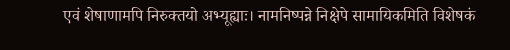एवं शेषाणामपि निरुक्तयो अभ्यूह्याः। नामनिष्पन्ने निक्षेपे सामायिकमिति विशेषकं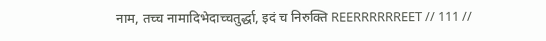नाम, तच्च नामादिभेदाच्चतुर्द्धा, इदं च निरुक्ति REERRRRRREET // 111 //